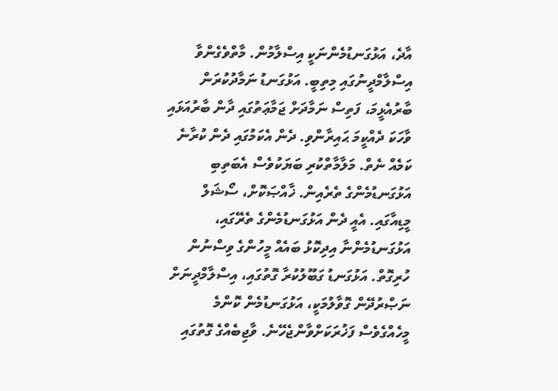އާދެ، އަޅުގަނޑުމެންނަކީ އިސްލާމުން. މާތްވެގެންވާ އިސްލާމްދީނުގައި މިތިބީ. އަޅުގަނޑު ނަމާދުކުރަން ބާރުއެޅީމަ، ފަތިސް ނަމާދަށް ޖަމާޢަތުގައި ދާން ބާރުއަޅައި ވާހަކަ ދެއްކީމަ ޙައިރާންވި. ދެން އެކަމުގައި ދެން ކުރާނެ ކަމެއް ނެތް. މަލާމާތްކުރި ބަޔަކުވެސް އެބަތިބި އަޅުގަނޑުމެންގެ ތެރެއިން. ޚާއްޞަކޮށް، ސޯޝަލް މީޑިއާގައި. އެއީ ދެން އަޅުގަނޑުމެންގެ ތެރޭގައި، އަޅުގަނޑުމެންނާ އިދިކޮޅު ބައެއް މީހުންގެ ވިސްނުން ހުރިގޮތް. އަޅުގަނޑު ގަބޫލުކުރާ ގޮތުގައި، އިސްލާމްދީނަށް ނަޞްރުދޭން ގޮވާލުމަކީ، އަޅުގަނޑުމެން ކޮންމެ މީހެއްގެވެސް ފަޚުރަކަށްވާންޖެހޭނެ. ވާޖިބެއްގެ ގޮތުގައި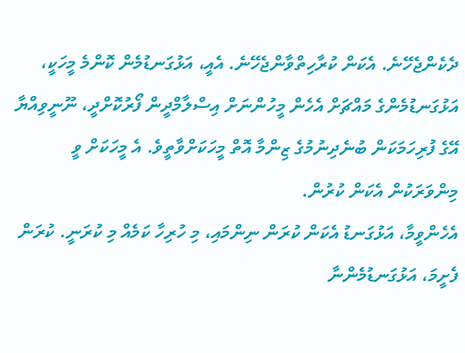ދެކެންޖެހޭނެ. އެކަން ކުރާހިތްވާންޖެހޭނެ. އެއީ، އަޅުގަނޑުމެން ކޮންމެ މީހަކީ، އަޅުގަނޑުމެންގެ މައްޗަށް އެހެން މީހުންނަށް އިސްލާމްދީން ފޯރުކޮށްދީ، ނޫނީވިއްޔާ އޭގެ ފުރިހަމަކަން ބުނެދިނުމުގެ ޒިންމާ އޮތް މީހަކަށްވާތީވެ. އެ މީހަކަށް ވީ މިންވަރަކުން އެކަން ކުރުން.
އެހެންވީމާ، އަޅުގަނޑު އެކަން ކުރަން ނިންމައި، މި ހުރިހާ ކަމެއް މި ކުރަނީ. ކުރަން ފެށީމަ، އަޅުގަނޑުމެންނާ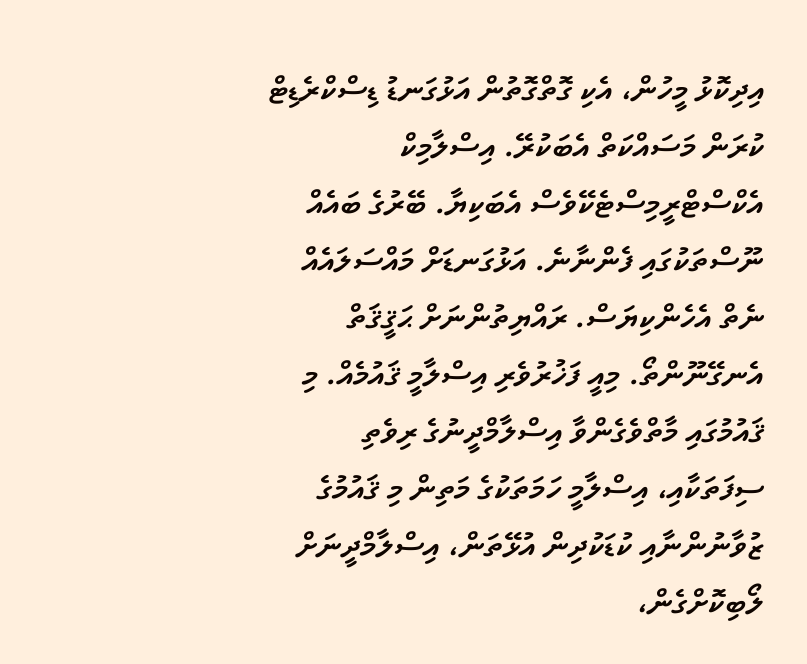އިދިކޮޅު މީހުން، އެކި ގޮތްގޮތުން އަޅުގަނޑު ޑިސްކްރެޑިޓް ކުރަން މަސައްކަތް އެބަކުރޭ. އިސްލާމިކް އެކްސްޓްރީމިސްޓެކޭވެސް އެބަކިޔާ. ބޭރުގެ ބައެއް ނޫސްތަކުގައި ފެންނާނެ. އަޅުގަނޑަށް މައްސަލައެއް ނެތް އެހެންކިޔަސް. ރައްޔިތުންނަށް ޙަޤީޤަތް އެނގޭނޫންތޯ. މިއީ ފަޚުރުވެރި އިސްލާމީ ޤައުމެއް. މި ޤައުމުގައި މާތްވެގެންވާ އިސްލާމްދީނުގެ ރިވެތި ސިފަތަކާއި، އިސްލާމީ ހަމަތަކުގެ މަތިން މި ޤައުމުގެ ޒުވާނުންނާއި ކުޑަކުދިން އުޅޭތަން، އިސްލާމްދީނަށް ލޯބިކޮށްގެން،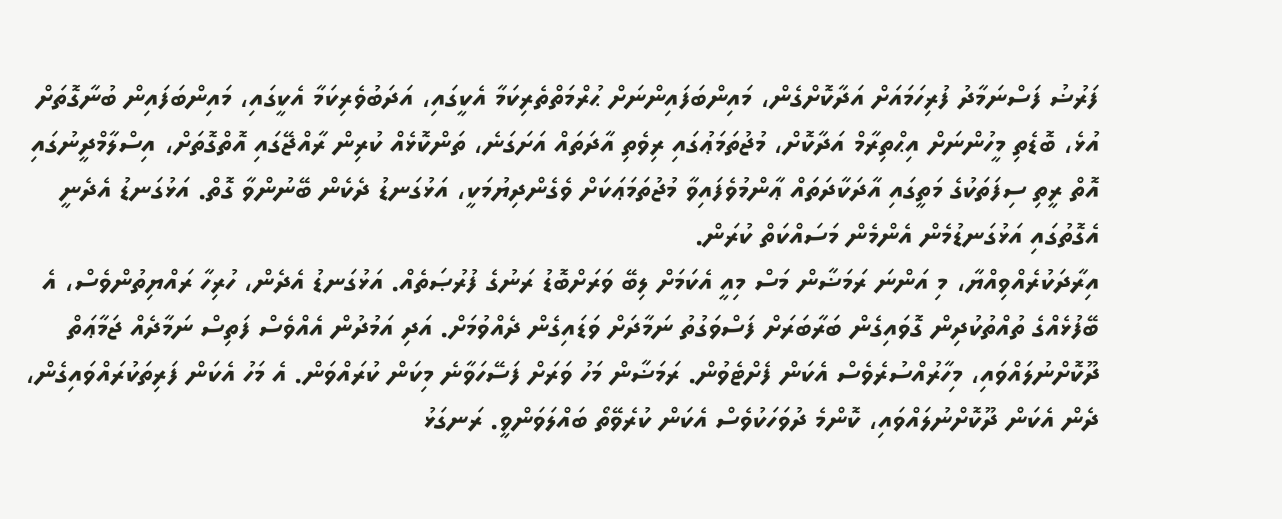ފަރުޟު ފަސްނަމާދު ފުރިހަމައަށް އަދާކޮށްގެން، މައިންބަފައިންނަށް ޙުރްމަތްތެރިކަމާ އެކީގައި، އަދަބުވެރިކަމާ އެކީގައި، މައިންބަފައިން ބުނާގޮތަށް އުޅެ، ބޮޑެތި މީހުންނަށް އިޙްތިރާމް އަދާކޮށް، މުޖުތަމަޢުގައި ރިވެތި އާދަތައް އަށަގަނެ، ތަންކޮޅެއް ކުރިން ރާއްޖޭގައި އޮތްގޮތަށް، އިސްލާމްދީނުގައި އޮތް ރީތި ސިފަތަކުގެ މަތީގައި އާދަކާދަތައް ޢާންމުވެފައިވާ މުޖުތަމަޢަކަށް ވެގެންދިޔުމަކީ، އަޅުގަނޑު ދެކެން ބޭނުންވާ ގޮތް. އަޅުގަނޑު އެދެނީ އެގޮތުގައި އަޅުގަނޑުމެން އެންމެން މަސައްކަތް ކުރަން.
އިރާދަކުރެއްވިއްޔާ، މި އަންނަ ރަމަޟާން މަސް މިއީ އެކަމަށް ލިބޭ ވަރަށްބޮޑު ރަނުގެ ފުރުޞަތެއް. އަޅުގަނޑު އެދެން، ހުރިހާ ރައްޔިތުންވެސް، އެ ބޭފުޅެއްގެ ތުއްތުކުދިން ގޮވައިގެން ބަރާބަރަށް ފަސްވަގުތު ނަމާދަށް ވަޑައިގެން ދެއްވުމަށް. އަދި އަމުދުން އެއްވެސް ފަތިސް ނަމާދެއް ޖަމާޢަތް ދޫކޮށްނުލައްވައި، މިހާރުއްސުރެވެސް އެކަން ފެށްޓެވުން. ރަމަޟާން މަހު ވަރަށް ފަސޭހަވާނެ މިކަން ކުރައްވަން. އެ މަހު އެކަން ފަރިތަކުރައްވައިގެން، ދެން އެކަން ދޫކޮށްނުލައްވައި، ކޮންމެ ދުވަހަކުވެސް އެކަން ކުރެވޭތޯ ބައްލަވަންވީ. ރަނގަޅު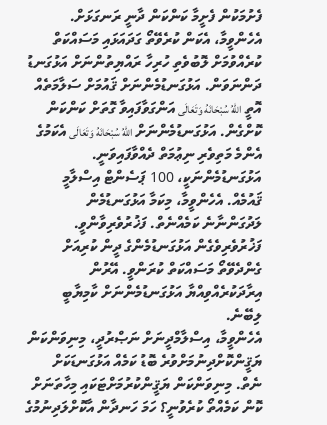ފެށުމަކުން ފެށީމާ ކަންކަން ދާނީ ރަނގަޅަށް.
އެހެންވީމާ، އެކަން ކުރެވޭތޯ ގަދައަޅައި މަސައްކަތް ކުރެއްވުމަށް ލޮބުވެތި ހުރިހާ ރައްޔިތުންނަށް އަޅުގަނޑު ދަންނަވަން. އަޅުގަނޑުމެންނަށް ޤައުމަށް ސަލާމަތެއް އޮތީ اللهُ سُبْحَانَهُ وَتَعَالَى އަންގަވާފައިވާ ގޮތަށް ކަންކަން ކޮށްގެން. އަޅުގަނޑުމެންނަށް اللهُ سُبْحَانَهُ وَتَعَالَى އެކަމުގެ އެންމެ މަތިވެރި ނިޢުމަތް ދެއްވާފައިވަނީ. އަޅުގަނޑުމެންނަކީ، 100 ޕަސެންޓް އިސްލާމީ ޤައުމެއް. އެހެންވީމާ، މިކަމާ އަޅުގަނޑުމެން ލަދުގަންނާނެ ކަމެއްނެތް. ފަޚުރުވެރިވާންވީ. ފަޚުރުވެރިވެގެން އަޅުގަނޑުމެންގެ ދީން ކުރިއަށް ގެންދެވޭތޯ މަސައްކަތް ކުރަންވީ. އޭރުން އިރާދަކުރެއްވިއްޔާ އަޅުގަނޑުމެންނަށް ކާމިޔާބީ ލިބޭނެ.
އެހެންވީމާ، އިސްލާމްދީނަށް ނަޞްރުދީ، މިނިވަންކަން ޔަޤީންކޮށްދިނުމަށްވުރެ ބޮޑު ކަމެއް އަޅުގަނޑަކަށް ނެތް. މިނިވަންކަން ޔަޤީންކުރުމަށްޓަކައި މިހާތަނަށް ކޮން ކަމެއްތޯ ކުރެވުނީ؟ ހަމަ ހަނދާން އާކޮށްލަދިނުމުގެ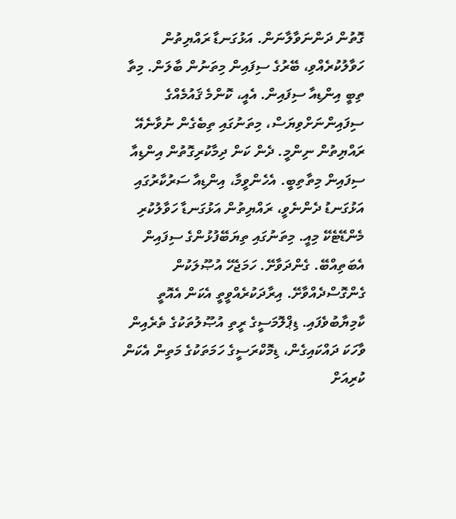ގޮތުން ދަންނަވާލާނަން. އަޅުގަނޑާ ރައްޔިތުން ހަވާލުކުރެއްވި، ބޭރުގެ ސިފައިން މިތަނުން ބާލަން. މިތާ ތިބީ އިންޑިއާ ސިފައިން. އެއީ، ކޮންމެ ޤައުމެއްގެ ސިފައިންނަށްވިޔަސް، މިތަނުގައި ތިބެގެން ނުވާނެއޭ ރައްޔިތުން ނިންމީ. ދެން ކަން ދިމާކުރިގޮތުން އިންޑިއާ ސިފައިން މިތާތިބީ. އެހެންވީމާ، އިންޑިއާ ސަރުކާރުގައި އަޅުގަނޑު ދެންނެވީ، ރައްޔިތުން އަޅުގަނޑާ ހަވާލުކުރި މެންޑޭޓެކޭ މިއީ. މިތަނުގައި ތިޔަބޭފުޅުންގެ ސިފައިން އެބަތިއްބޭ. ގެންދަވާށޭ. ހަމަޖެހޭ އުޞޫލަކުން ގެންގޮސްދެއްވާށޭ. އިރާދަކުރެއްވީތީ އެކަން އެއޮތީ ކާމިޔާބުވެފައި. ޑިޕްލޮމަސީގެ ރީތި އުޞޫލުތަކުގެ ތެރެއިން ވާހަކަ ދައްކައިގެން، ޑިމޮކްރަސީގެ ހަމަތަކުގެ މަތިން އެކަން ކުރިއަށް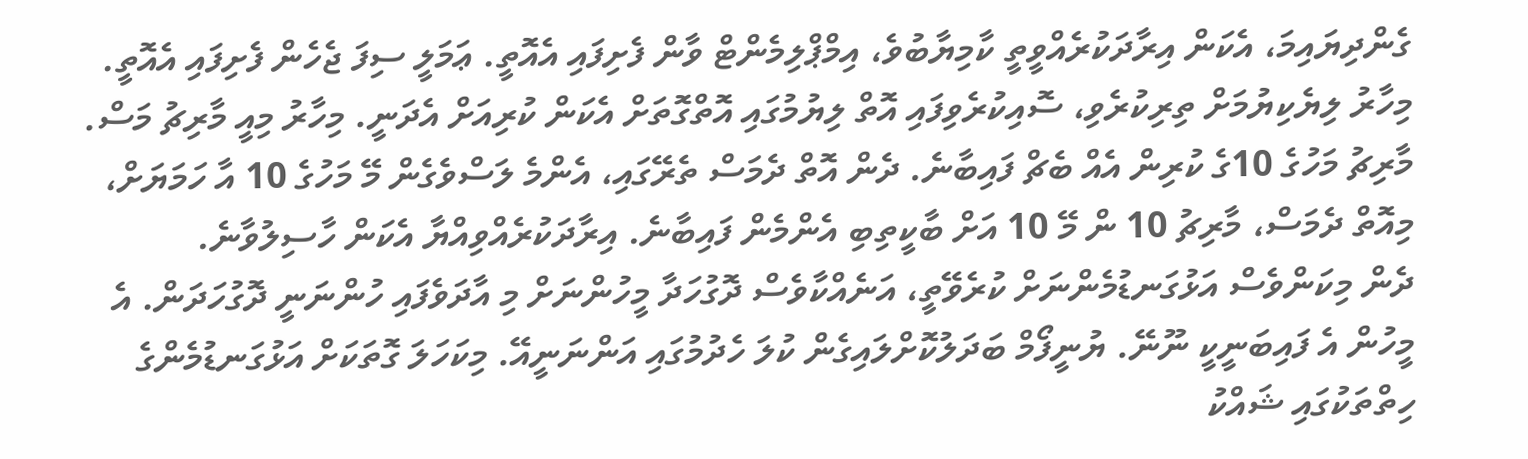ގެންދިޔައިމަ، އެކަން އިރާދަކުރެއްވީތީ ކާމިޔާބުވެ، އިމްޕްލިމެންޓް ވާން ފެށިފައި އެއޮތީ. ޢަމަލީ ސިފަ ޖެހެން ފެށިފައި އެއޮތީ. މިހާރު ލިޔެކިޔުމަށް ތިރިކުރެވި، ސޮއިކުރެވިފައި އޮތް ލިޔުމުގައި އޮތްގޮތަށް އެކަން ކުރިއަށް އެދަނީ. މިހާރު މިއީ މާރިޗު މަސް. މާރިޗު މަހުގެ 10ގެ ކުރިން އެއް ބެޗް ފައިބާނެ. ދެން އޮތް ދެމަސް ތެރޭގައި، އެންމެ ލަސްވެގެން މޭ މަހުގެ 10 އާ ހަމަޔަށް، މިއޮތް ދެމަސް، މާރިޗު 10 ން މޭ 10 އަށް ބާކީތިބި އެންމެން ފައިބާނެ. އިރާދަކުރެއްވިއްޔާ އެކަން ހާސިލުވާނެ.
ދެން މިކަންވެސް އަޅުގަނޑުމެންނަށް ކުރެވޭތީ، އަނެއްކާވެސް ދޮގުހަދާ މީހުންނަށް މި އާދަވެފައި ހުންނަނީ ދޮގުހަދަން. އެ މީހުން އެ ފައިބަނީކީ ނޫނޭ. ޔުނީފޯމް ބަދަލުކޮށްލައިގެން ކުލަ ހެދުމުގައި އަންނަނީއޭ. މިކަހަލަ ގޮތަކަށް އަޅުގަނޑުމެންގެ ހިތްތަކުގައި ޝައްކު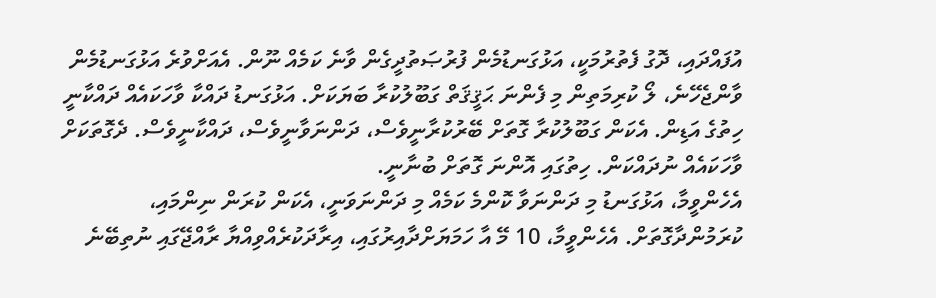އުފައްދައި، ދޮގު ފެތުރުމަކީ، އަޅުގަނޑުމެން ފުރުޞަތުދީގެން ވާނެ ކަމެއް ނޫން. އެއަށްވުރެ އަޅުގަނޑުމެން ވާންޖެހޭނެ، ލޯ ކުރިމަތިން މި ފެންނަ ޙަޤީޤަތް ގަބޫލުކުރާ ބަޔަކަށް. އަޅުގަނޑު ދައްކާ ވާހަކައެއް ދައްކާނީ ހިތުގެ އަޑިން. އެކަން ގަބޫލުކުރާ ގޮތަށް ބޭރުކުރާނީވެސް، ދަންނަވާނީވެސް، ދައްކާނީވެސް. ދެގޮތަކަށް ވާހަކައެއް ނުދައްކަން. ހިތުގައި އޮންނަ ގޮތަށް ބުނާނީ.
އެހެންވީމާ، އަޅުގަނޑު މި ދަންނަވާ ކޮންމެ ކަމެއް މި ދަންނަވަނީ، އެކަން ކުރަން ނިންމައި، ކުރަމުންދާގޮތަށް. އެހެންވީމާ، 10 މޭ އާ ހަމަޔަށްދާއިރުގައި، އިރާދަކުރެއްވިއްޔާ ރާއްޖޭގައި ނުތިބޭނެ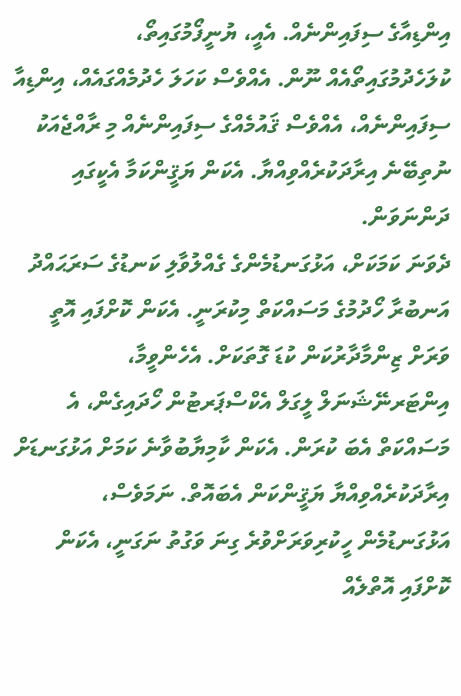އިންޑިއާގެ ސިފައިންނެއް. އެއީ، ޔުނީފޯމުގައިތޯ، ކުލަހެދުމުގައިތޯއެއް ނޫން. އެއްވެސް ކަހަލަ ހެދުމެއްގައެއް، އިންޑިއާ ސިފައިންނެއް، އެއްވެސް ޤައުމެއްގެ ސިފައިންނެއް މި ރާއްޖެއަކު ނުތިބޭނެ އިރާދަކުރެއްވިއްޔާ. އެކަން ޔަޤީންކަމާ އެކީގައި ދަންނަވަން.
ދެވަނަ ކަމަކަށް، އަޅުގަނޑުމެންގެ ގެއްލުވާލި ކަނޑުގެ ސަރަޙައްދު އަނބުރާ ހޯދުމުގެ މަސައްކަތް މިކުރަނީ. އެކަން ކޮށްފައި އޮތީ ވަރަށް ޒިންމާދާރުކަން ކުޑަ ގޮތަކަށް. އެހެންވީމާ، އިންޓަރނޭޝަނަލް ލީގަލް އެކްސްޕަރޓުން ހޯދައިގެން، އެ މަސައްކަތް އެބަ ކުރަން. އެކަން ކާމިޔާބުވާނެ ކަމަށް އަޅުގަނޑަށް އިރާދަކުރެއްވިއްޔާ ޔަޤީންކަން އެބައޮތް. ނަމަވެސް، އަޅުގަނޑުމެން ހީކުރިވަރަށްވުރެ ގިނަ ވަގުތު ނަގަނީ، އެކަން ކޮށްފައި އޮތްލެއް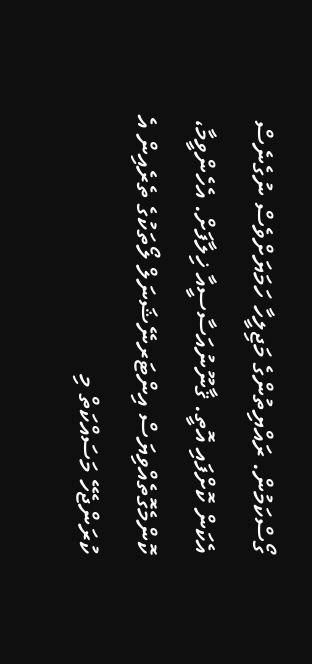ގޯސްކަމުން. ރައްޔިތުންގެ މަޖިލީހާ ހަމަޔަށްވެސް ނުގެނެސް އެކަން ކޮށްފައި އޮތީ. ޤާނޫނުއަސާސީއާ ޚިލާފަށް. އެހެންވީމާ، ކޮންމެގޮތެއްވިޔަސް އިންޓަރނޭޝަނަލް ލޯތަކުގެ ތެރެއިން އެ ކުރަންޖެހޭ މަސައްކަތް މި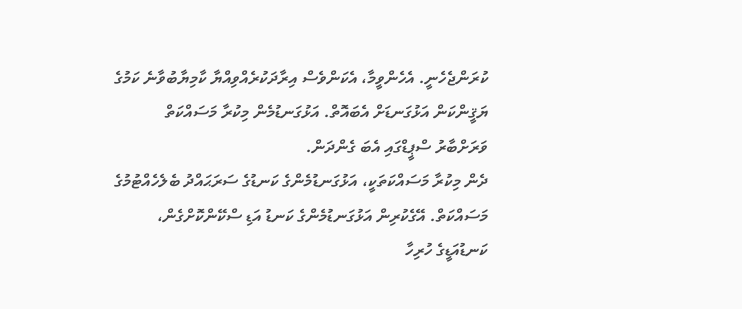ކުރަންޖެހެނީ. އެހެންވީމާ، އެކަންވެސް އިރާދަކުރެއްވިއްޔާ ކާމިޔާބުވާނެ ކަމުގެ ޔަޤީންކަން އަޅުގަނޑަށް އެބައޮތް. އަޅުގަނޑުމެން މިކުރާ މަސައްކަތް ވަރަށްބާރު ސްޕީޑްގައި އެބަ ގެންދަން.
ދެން މިކުރާ މަސައްކަތަކީ، އަޅުގަނޑުމެންގެ ކަނޑުގެ ސަރަޙައްދު ބެލެހެއްޓުމުގެ މަސައްކަތް. އޭގެކުރިން އަޅުގަނޑުމެންގެ ކަނޑު އަޑި ސްކޭންކޮށްގެން، ކަނޑުއަޑީގެ ހުރިހާ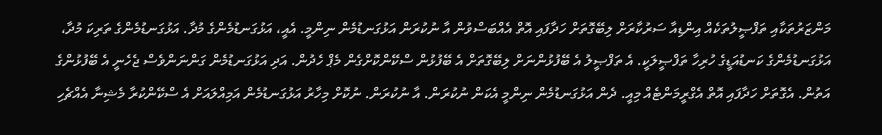މަންޒަރުތަކާއި ތަފްޞީލުތަކެއް އިންޑިއާ ސަރުކާރަށް ލިބޭގޮތަށް ހަދާފައި އޮތް އެއްބަސްވުން އާ ނުކުރަން އަޅުގަނޑުމެން ނިންމީ. އެއީ، އަޅުގަނޑުމެންގެ މުދާ. އަޅުގަނޑުމެންގެ ތަރިކަ މުދާ، އަޅުގަނޑުމެންގެ ކަނޑުއަޑީގެ ހުރިހާ ތަފްޞީލަކީ. އެ ތަފްޞީލު އެ ބޭފުޅުންނަށް ލިބޭގޮތަށް އެ ބޭފުޅުން ސްކޭންކޮށްގެން މެޕް ހެދުން. އަދި އަޅުގަނޑުމެން ގަންނަންވެސް ޖެހެނީ އެ ބޭފުޅުންގެ އަތުން. އެގޮތަށް ހަދާފައި އޮތް އެގްރީމަންޓެއް މިއީ. ދެން އަޅުގަނޑުމެން ނިންމީ އެކަން ނުކުރަން. އާ ނުކުރަން. ނުކޮށް މިހާރު އަޅުގަނޑުމެން އަމިއްލައަށް އެ ސްކޭންކުރާ މެޝިނާ އެއްޗެހި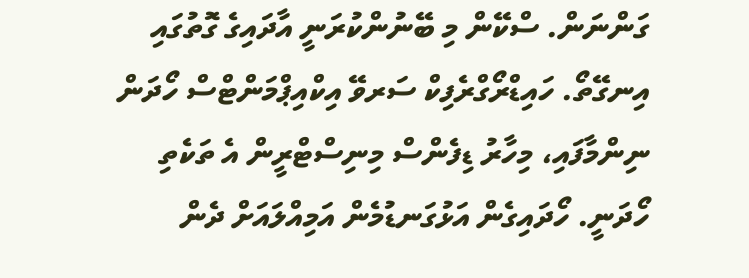ގަންނަން. ސްކޭން މި ބޭނުންކުރަނީ އާދައިގެ ގޮތުގައި އިނގޭތޯ. ހައިޑްރޯގްރެފިކް ސަރވޭ އިކްއިޕްމަންޓްސް ހޯދަން ނިންމާފައި، މިހާރު ޑިފެންސް މިނިސްޓްރީން އެ ތަކެތި ހޯދަނީ. ހޯދައިގެން އަޅުގަނޑުމެން އަމިއްލައަށް ދެން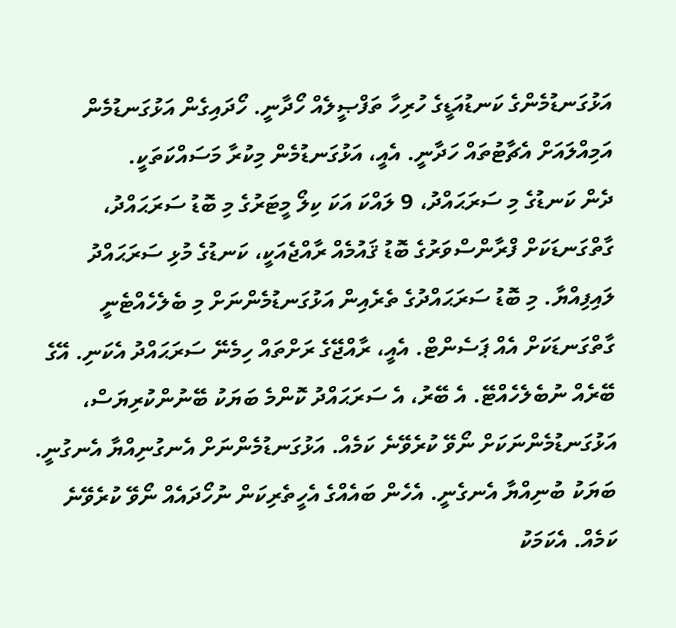އަޅުގަނޑުމެންގެ ކަނޑުއަޑީގެ ހުރިހާ ތަފްޞީލެއް ހޯދާނީ. ހޯދައިގެން އަޅުގަނޑުމެން އަމިއްލައަށް އެޗާޓުތައް ހަދާނީ. އެއީ، އަޅުގަނޑުމެން މިކުރާ މަސައްކަތަކީ.
ދެން ކަނޑުގެ މި ސަރަޙައްދު، 9 ލައްކަ އަކަ ކިލޯ މީޓަރުގެ މި ބޮޑު ސަރަޙައްދު، ގާތްގަނޑަކަށް ފްރާންސްވަރުގެ ބޮޑު ޤައުމެއް ރާއްޖެއަކީ، ކަނޑުގެ މުޅި ސަރަޙައްދު ލައިފިއްޔާ. މި ބޮޑު ސަރަޙައްދުގެ ތެރެއިން އަޅުގަނޑުމެންނަށް މި ބެލެހެއްޓެނީ ގާތްގަނޑަކަށް އެއް ޕަސެންޓް. އެއީ، ރާއްޖޭގެ ރަށްތައް ހިމެނޭ ސަރަޙައްދު އެކަނި. އޭގެ ބޭރެއް ނުބެލެހެއްޓޭ. އެ ބޭރު، އެ ސަރަޙައްދު ކޮންމެ ބަޔަކު ބޭނުންކުރިޔަސް، އަޅުގަނޑުމެންނަކަށް ނޯވޭ ކުރެވޭނެ ކަމެއް. އަޅުގަނޑުމެންނަށް އެނގުނިއްޔާ އެނގުނީ. ބަޔަކު ބުނިއްޔާ އެނގެނީ. އެހެން ބައެއްގެ އެހީތެރިކަން ނުހޯދައެއް ނޯވޭ ކުރެވޭނެ ކަމެއް. އެކަމަކު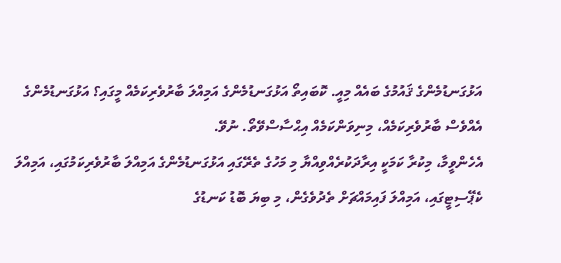އަޅުގަނޑުމެންގެ ޤައުމުގެ ބައެއް މިއީ. ކޮބައިތޯ އަޅުގަނޑުމެންގެ އަމިއްލަ ބާރުވެރިކަމެއް މީގައި؟ އަޅުގަނޑުމެންގެ އެއްވެސް ބާރުވެރިކަމެއް، މިނިވަންކަމެއް އިޙްސާސްވޭތޯ. ނުވޭ.
އެހެންވީމާ، މިކުރާ ކަމަކީ އިރާދަކުރެއްވިއްޔާ މި މަހުގެ ތެރޭގައި އަޅުގަނޑުމެންގެ އަމިއްލަ ބާރުވެރިކަމުގައި، އަމިއްލަ ކެޕޭސިޓީގައި، އަމިއްލަ ފައިމައްޗަށް ތެދުވެގެން، މި ބިޔަ ބޮޑު ކަނޑުގެ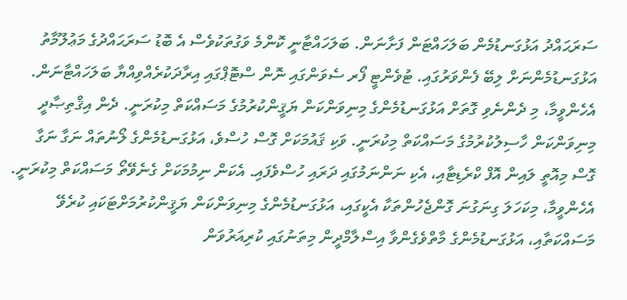ސަރަޙައްދު އަޅުގަނޑުމެން ބަލަހައްޓަން ފަށާނަން. ބަލަހައްޓާނީ ކޮންމެ ވަގުތަކުވެސް އެ ބޮޑު ސަރަޙައްދުގެ މަޢުލޫމާތު އަޅުގަނޑުމެންނަށް ލިބޭ ފެންވަރުގައި. ޓުވެންޓީ ފޯރ ސެވަންގައި ނޮން ސްޓޮޕްގައި އިރާދަކުރެއްވިއްޔާ ބަލަހައްޓާނަން.
އެހެންވީމާ، މި ދެންނެވި ގޮތަށް އަޅުގަނޑުމެންގެ މިނިވަންކަން ޔަޤީންކުރުމުގެ މަސައްކަތް މިކުރަނީ. ދެން އިޤްތިޞާދީ މިނިވަންކަން ހާސިލުކުރުމުގެ މަސައްކަތް މިކުރަނީ. ވަކި ޤައުމަކަށް ގޮސް ހުސްވެ، އަޅުގަނޑުމެންގެ ލޯނުތައް ނަގާ ނަގާ ގޮސް މިއޮތީ ލައިން އޮފް ކްރެޑިޓާއި، އެކި ނަންނަމުގައި ދަރައި ހުސްވެފައި. އެކަން ނިމުމަކަށް ގެނެވޭތޯ މަސައްކަތް މިކުރަނީ. އެހެންވީމާ، މިކަހަލަ ގިނަގުނަ ގޮންޖެހުންތަކާ އެކީގައި، އަޅުގަނޑުމެންގެ މިނިވަންކަން ޔަޤީންކުރުމަށްޓަކައި ކުރެވޭ މަސައްކަތާއި، އަޅުގަނޑުމެންގެ މާތްވެގެންވާ އިސްލާމްދީން މިތަނުގައި ކުރިއަރުވަން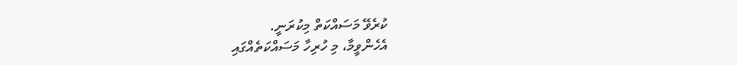ކުރެވޭ މަސައްކަތް މިކުރަނީ.
އެހެންވީމާ، މި ހުރިހާ މަސައްކަތެއްގައި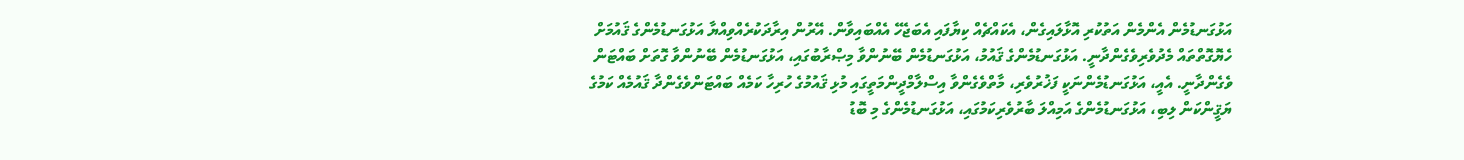އަޅުގަނޑުމެން އެންމެން އަތުކުރި އޮޅާލައިގެން، އެކައްޗެއް ކިޔާފައި އެބަޖެހޭ އެއްބައިވާން. އޭރުން އިރާދަކުރެއްވިއްޔާ އަޅުގަނޑުމެންގެ ޤައުމަށް ހެޔޮގޮތްތައް މެދުވެރިވެގެންދާނީ. އަޅުގަނޑުމެންގެ ޤައުމު، އަޅުގަނޑުމެން ބޭނުންވާ މިޞްރާބުގައި، އަޅުގަނޑުމެން ބޭނުންވާ ގޮތަށް ބައްޓަން ވެގެންދާނީ. އެއީ، އަޅުގަނޑުމެންނަކީ ފަޚުރުވެރި، މާތްވެގެންވާ އިސްލާމްދީންމަތީގައި މުޅި ޤައުމުގެ ހުރިހާ ކަމެއް ބައްޓަންވެގެންދާ ޤައުމެއް ކަމުގެ ޔަޤީންކަން ލިބި، އަޅުގަނޑުމެންގެ އަމިއްލަ ބާރުވެރިކަމުގައި، އަޅުގަނޑުމެންގެ މި ބޮޑު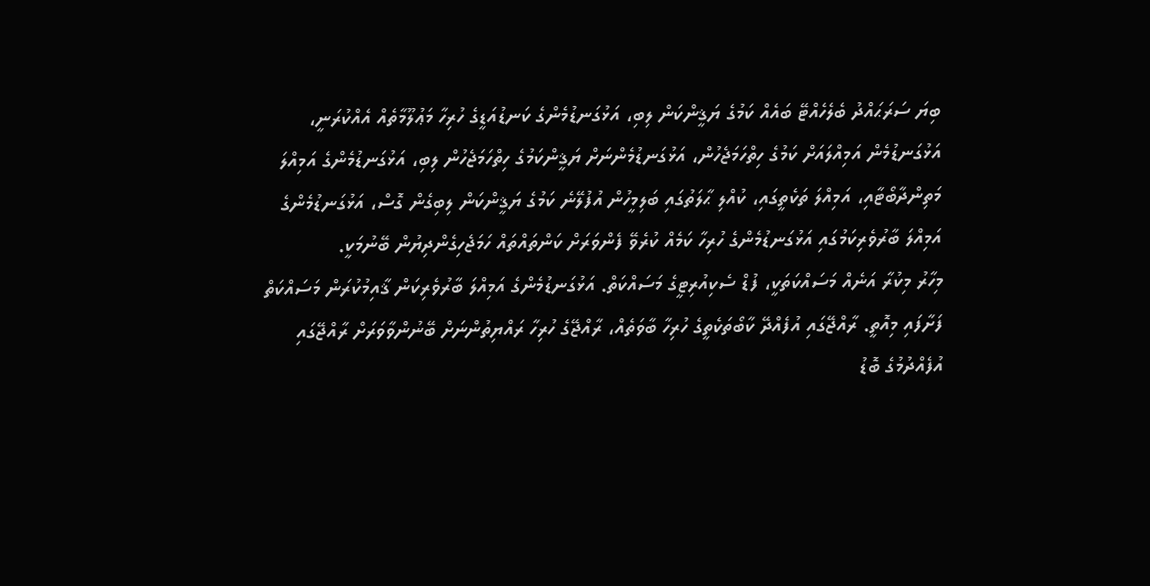ބިޔަ ސަރަޙައްދު ބެލެހެއްޓޭ ބައެއް ކަމުގެ ޔަޤީންކަން ލިބި، އަޅުގަނޑުމެންގެ ކަނޑުއަޑީގެ ހުރިހާ މަޢުލޫމާތެއް އެއްކުރަނީ، އަޅުގަނޑުމެން އަމިއްލައަށް ކަމުގެ ހިތްހަމަޖެހުން، އަޅުގަނޑުމެންނަށް ޔަޤީންކަމުގެ ހިތްހަމަޖެހުން ލިބި، އަޅުގަނޑުމެންގެ އަމިއްލަ މަތިންދާބޯޓާއި، އަމިއްލަ ތަކެތީގައި، ކުއްލި ޙާލަތުގައި ބަލިމީހުން އުފުލޭނެ ކަމުގެ ޔަޤީންކަން ލިބިގެން ގޮސް، އަޅުގަނޑުމެންގެ އަމިއްލަ ބާރުވެރިކަމުގައި އަޅުގަނޑުމެންގެ ހުރިހާ ކަމެއް ކުރެވޭ ފެންވަރަށް ކަންތައްތައް ހަމަޖެހިގެންދިޔުން ބޭނުމަކީ.
މިހާރު މިކުރާ އަނެއް މަސައްކަތަކީ، ފުޑް ސެކިއުރިޓީގެ މަސައްކަތް. އަޅުގަނޑުމެންގެ އަމިއްލަ ބާރުވެރިކަން ޤާއިމުކުރަން މަސައްކަތް ފަށާފައި މިއޮތީ. ރާއްޖޭގައި އުފެއްދޭ ކާބޯތަކެތީގެ ހުރިހާ ބާވަތެއް، ރާއްޖޭގެ ހުރިހާ ރައްޔިތުންނަށް ބޭނުންވާވަރަށް ރާއްޖޭގައި އުފެއްދުމުގެ ބޮޑު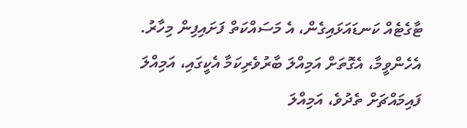ޓާގެޓެއް ކަނޑައަޅައިގެން، އެ މަސައްކަތް ފަށައިފިން މިހާރު. އެހެންވީމާ، އެގޮތަށް އަމިއްލަ ބާރުވެރިކަމާ އެކީގައި، އަމިއްލަ ފައިމައްޗަށް ތެދުވެ، އަމިއްލަ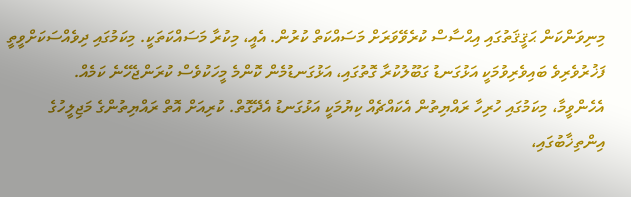މިނިވަންކަން ޙަޤީޤަތުގައި އިޙްސާސް ކުރެވޭވަރަށް މަސައްކަތް ކުރުން. އެއީ، މިކުރާ މަސައްކަތަކީ. މިކަމުގައި ދިވެއްސަކަށްވީތީ ފަޚުރުވެރިވެ ބައިވެރިވުމަކީ އަޅުގަނޑު ގަބޫލުކުރާ ގޮތުގައި، އަޅުގަނޑުމެން ކޮންމެ މީހަކުވެސް ކުރަންޖެހޭނެ ކަމެއް.
އެހެންވީމާ، މިކަމުގައި ހުރިހާ ރައްޔިތުން އެކައްޗެއް ކިޔުމަކީ އަޅުގަނޑު އެދޭގޮތް. ކުރިއަށް އޮތް ރައްޔިތުންގެ މަޖިލީހުގެ އިންތިޚާބުގައި،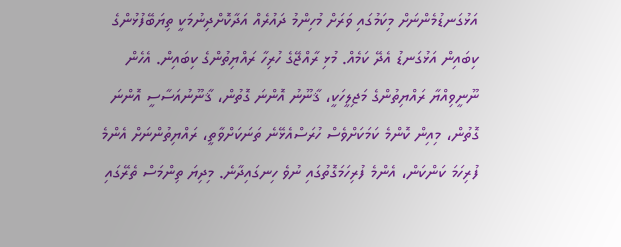އަޅުގަނޑުމެންނަށް މިކަމުގައި ވަރަށް މުހިންމު ދައުރެއް އަދާކޮށްދިނުމަކީ ތިޔަބޭފުޅުންގެ ކިބައިން އަޅުގަނޑު އެދޭ ކަމެއް. މުޅި ރާއްޖޭގެ ހުރިހާ ރައްޔިތުންގެ ކިބައިން. އެހެން ނޫނީވިއްޔާ ރައްޔިތުންގެ މަޖިލީހަކީ، ޤާނޫނު އޮންނަ ގޮތުން، ޤާނޫނުއަސާސީ އޮންނަ ގޮތުން، މިއިން ކޮންމެ ކަމަކަށްވެސް ހުރަސްއެޅޭނެ ތަނަކަށްވާތީ، ރައްޔިތުންނަށް އެންމެ ފުރިހަމަ ކަންކަން، އެންމެ ފުރިހަމަގޮތުގައި ނުވެ ހިނގައިދާނެ. މިދިޔަ ތިންމަސް ތެރޭގައި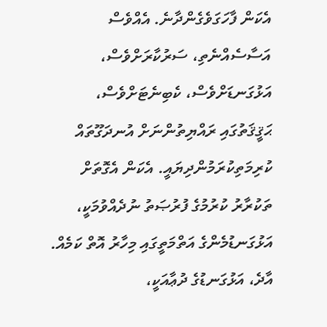އެކަން ފާހަގަވެގެންދާނެ. އެއްވެސް އަސާސެއްނެތި، ސަރުކާރަށްވެސް، އަޅުގަނޑަށްވެސް، ކެބިނެޓަށްވެސް، ޙަޤީޤަތުގައި ރައްޔިތުންނަށް އުނދަގޫތައް ކުރިމަތިކުރަމުންދިޔައީ. އެކަން އެގޮތަށް ތަކުރާރު ކުރުމުގެ ފުރުޞަތު ނުދެއްވުމަކީ، އަޅުގަނޑުމެންގެ އަތްމަތީގައި މިހާރު އޮތް ކަމެއް.
އާދެ، އަޅުގަނޑުގެ ދުޢާއަކީ،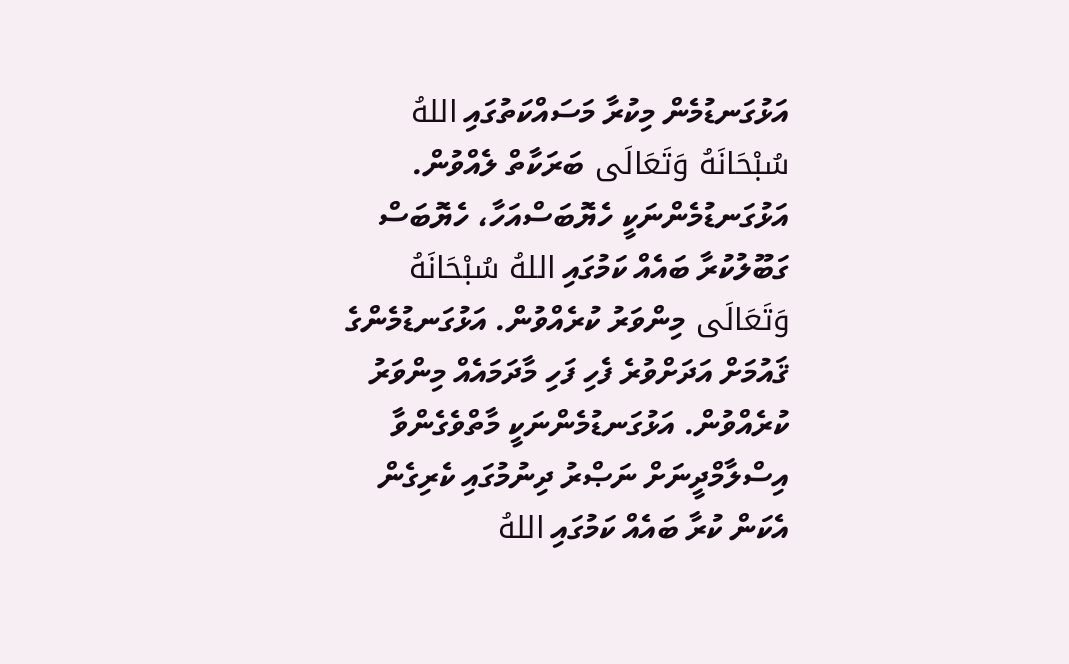އަޅުގަނޑުމެން މިކުރާ މަސައްކަތުގައި اللهُ سُبْحَانَهُ وَتَعَالَى ބަރަކާތް ލެއްވުން. އަޅުގަނޑުމެންނަކީ ހެޔޮބަސްއަހާ، ހެޔޮބަސް ގަބޫލުކުރާ ބައެއް ކަމުގައި اللهُ سُبْحَانَهُ وَتَعَالَى މިންވަރު ކުރެއްވުން. އަޅުގަނޑުމެންގެ ޤައުމަށް އަދަށްވުރެ ފެހި ފަހި މާދަމައެއް މިންވަރު ކުރެއްވުން. އަޅުގަނޑުމެންނަކީ މާތްވެގެންވާ އިސްލާމްދީނަށް ނަޞްރު ދިނުމުގައި ކެރިގެން އެކަން ކުރާ ބައެއް ކަމުގައި اللهُ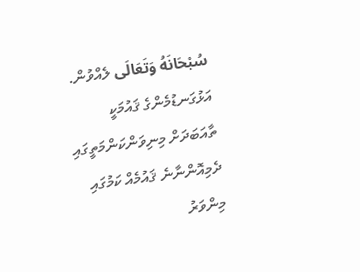سُبْحَانَهُ وَتَعَالَى ލެއްވުން. އަޅުގަނޑުމެންގެ ޤައުމަކީ ތާއަބަދަށް މިނިވަންކަންމަތީގައި ދެމިއޮންނާނެ ޤައުމެއް ކަމުގައި މިންވަރު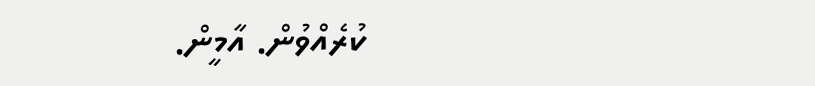ކުރެއްވުން. އާމީން.